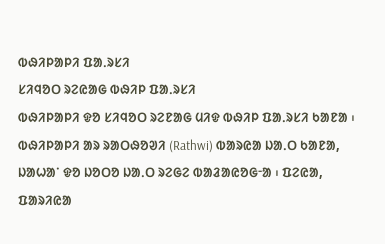ᱵᱷᱤᱞᱟᱞᱤ ᱯᱟᱹᱨᱥᱤ
ᱥᱤᱧᱚᱛ ᱨᱮᱭᱟᱜ ᱵᱷᱤᱞ ᱯᱟᱹᱨᱥᱤ
ᱵᱷᱤᱞᱟᱞᱤ ᱫᱚ ᱥᱤᱧᱚᱛ ᱨᱮᱱᱟᱜ ᱢᱤᱫ ᱵᱷᱤᱞ ᱯᱟᱹᱨᱥᱤ ᱠᱟᱱᱟ ᱾ ᱵᱷᱤᱞᱟᱞᱤ ᱟᱨ ᱨᱟᱛᱷᱚᱣᱤ (Rathwi) ᱵᱟᱨᱭᱟ ᱡᱟᱹᱛ ᱠᱟᱱᱟ, ᱡᱟᱦᱟᱸ ᱫᱚ ᱡᱚᱛᱚ ᱡᱟᱹᱛ ᱨᱮᱜᱮ ᱵᱟᱲᱟᱭᱚᱜᱼᱟ ᱾ ᱯᱮᱭᱟ, ᱯᱟᱨᱤᱭᱟ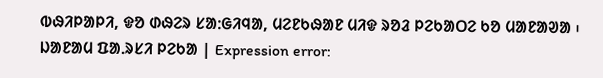ᱵᱷᱤᱞᱟᱞᱤ, ᱫᱚ ᱰᱷᱮᱨ ᱥᱟᱺᱜᱤᱧᱟ, ᱢᱮᱱᱠᱷᱟᱱ ᱢᱤᱫ ᱨᱚᱲ ᱞᱮᱠᱟᱛᱮ ᱠᱚ ᱢᱟᱱᱟᱣᱟ ᱾
ᱡᱟᱱᱟᱢ ᱯᱟᱹᱨᱥᱤ ᱞᱮᱠᱟ | Expression error: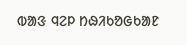ᱵᱟᱝ ᱧᱮᱞ ᱴᱷᱤᱠᱚᱜᱠᱟᱱ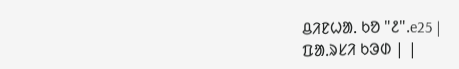ᱪᱤᱱᱦᱟᱹ ᱠᱚ "᱒".e25 |
ᱯᱟᱹᱨᱥᱤ ᱠᱳᱰ | |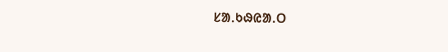ᱥᱟᱹᱠᱷᱭᱟᱹᱛ